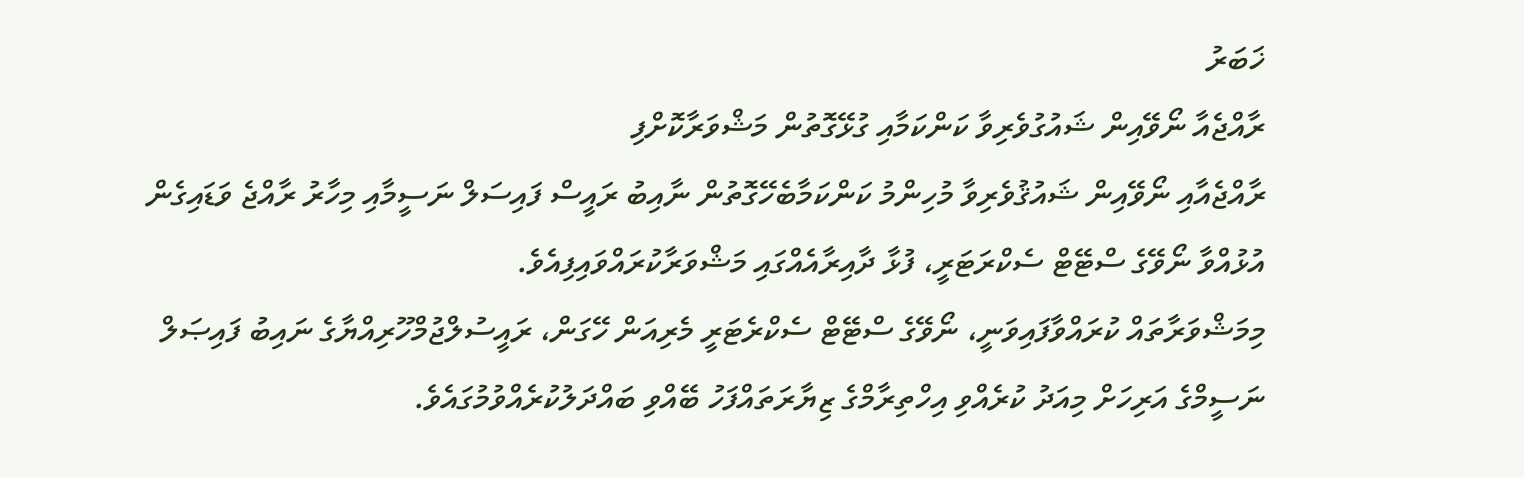ޚަބަރު
ރާއްޖެއާ ނޯވޭއިން ޝައުގުވެރިވާ ކަންކަމާއި ގުޅޭގޮތުން މަޝްވަރާކޮށްފި
ރާއްޖެއާއި ނޯވޭއިން ޝައުޤުވެރިވާ މުހިންމު ކަންކަމާބެހޭގޮތުން ނާއިބު ރައީސް ފައިސަލް ނަސީމާއި މިހާރު ރާއްޖެ ވަޑައިގެން އުޅުއްވާ ނޯވޭގެ ސްޓޭޓް ސެކްރަޓަރީ، ފުޅާ ދާއިރާއެއްގައި މަޝްވަރާކުރައްވައިފިއެވެ.
މިމަޝްވަރާތައް ކުރައްވާފައިވަނީ، ނޯވޭގެ ސްޓޭޓް ސެކްރެޓަރީ މެރިއަން ހޭގަން، ރައީސުލްޖުމްހޫރިއްޔާގެ ނައިބު ފައިޞަލް ނަސީމްގެ އަރިހަށް މިއަދު ކުރެއްވި އިހްތިރާމްގެ ޒިޔާރަތައްފަހު ބޭއްވި ބައްދަލުކުރެއްވުމުގައެވެ.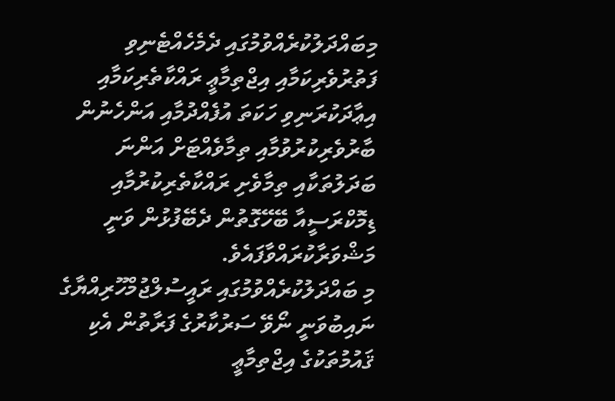މިބައްދަލުކުރެއްވުމުގައި ދެމެހެއްޓެނިވި ފަތުރުވެރިކަމާއި އިޖްތިމާޢީ ރައްކާތެރިކަމާއި އިޢާދަކުރަނިވި ހަކަތަ އުފެއްދުމާއި އަންހެނުން ބާރުވެރިކުރުވުމާއި ތިމާވެއްޓަށް އަންނަ ބަދަލުތަކާއި ތިމާވެށި ރައްކާތެރިކުރުމާއި ޑިމޮކްރަސީއާ ބޭހޭގޮތުން ދެބޭފުޅުން ވަނީ މަޝްވަރާކުރައްވާފައެވެ.
މި ބައްދަލުކުރެއްވުމުގައި ރައީސުލްޖުމްހޫރިއްޔާގެ ނައިބުވަނީ ނޯވޭ ސަރުކާރުގެ ފަރާތުން އެކި ޤައުމުތަކުގެ އިޖްތިމާޢީ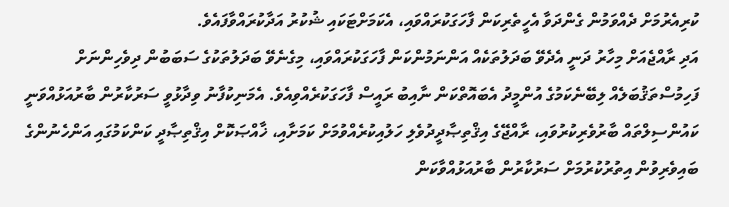ކުރިއެރުމަށް ދެއްވަމުން ގެންދަވާ އެހީތެރިކަން ފާހަގަކުރައްވައި، އެކަމަށްޓަކައި ޝުކުރު އަދާކުރައްވާފައެވެ.
އަދި ރާއްޖެއަށް މިހާރު ދަނީ އެދެވޭ ބަދަލުތަކެއް އަންނަމުންކަން ފާހަގަކުރައްވައި، މިގެނެވޭ ބަދަލުތަކުގެ ސަބަބުން ދިވެހިންނަށް ފަހިމުސްތަޤުބަލެއް ލިބޭނެކަމުގެ އުންމީދު އެބައޮތްކަން ނާއިބު ރައީސް ފާހަގަކުރެއްވިއެވެ. އެމަނިކުފާނު ވިދާޅުވީ ސަރުކާރުން ބާރުއަޅުއްވަނީ ކައުންސިލްތައް ބާރުވެރިކުރުވައި، ރާއްޖޭގެ އިޤްތިޞާދީދުވެލި ހަލުއިކުރެއްވުމަށް ކަމަށާއި، ޚާއްޞަކޮށް އިޤްތިޞާދީ ކަންކަމުގައި އަންހެނުންގެ ބައިވެރިވުން އިތުރުކުރުމަށް ސަރުކާރުން ބާރުއަޅުއްވާކަން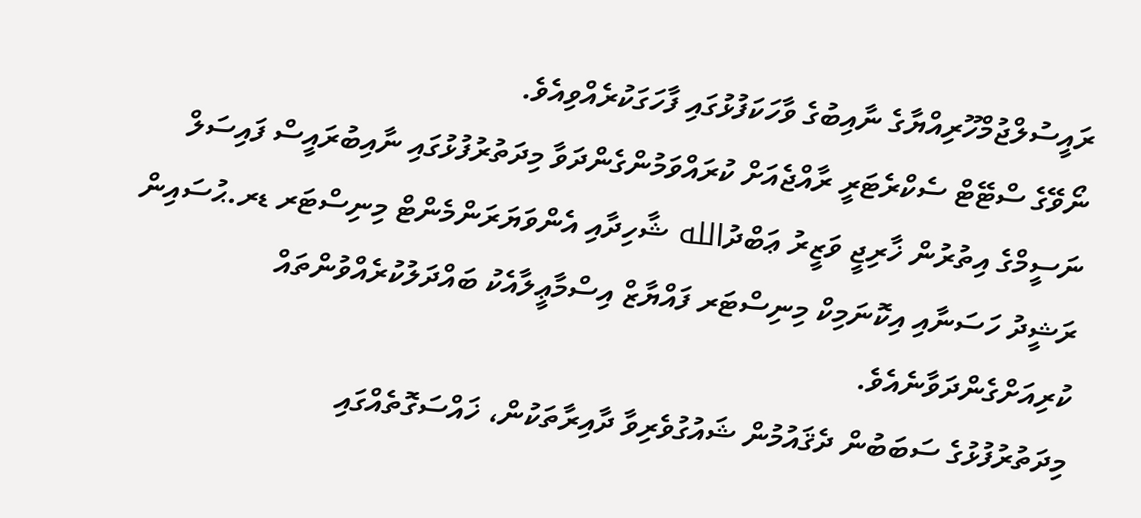ރައީސުލްޖުމްހޫރިއްޔާގެ ނާއިބުގެ ވާހަކަފުޅުގައި ފާހަގަކުރެއްވިއެވެ.
ނޯވޭގެ ސްޓޭޓް ސެކްރެޓަރީ ރާއްޖެއަށް ކުރައްވަމުންގެންދަވާ މިދަތުރުފުޅުގައި ނާއިބުރައީސް ފައިސަލް ނަސީމްގެ އިތުރުން ޚާރިޖީ ވަޒީރު ޢަބްދުالله ޝާހިދާއި އެންވަޔަރަންމެންޓް މިނިސްޓަރ ޑރ.ޙުސައިން ރަޝީދު ހަސަނާއި އިކޮނަމިކް މިނިސްޓަރ ފައްޔާޒް އިސްމާޢީލާއެކު ބައްދަލުކުރެއްވުންތައް ކުރިއަށްގެންދަވާނެއެވެ.
މިދަތުރުފުޅުގެ ސަބަބުން ދެޤައުމުން ޝައުގުވެރިވާ ދާއިރާތަކުން، ޚައްސަގޮތެއްގައި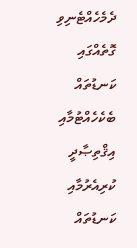ދެމެހެއްޓެނިވި ގޮތެއްގައި ކަނޑުތައް ބެކެހެއްޓުމާއި އިޤްތިޞާދީ ކުރިއެރުމާއި ކަނޑުތައް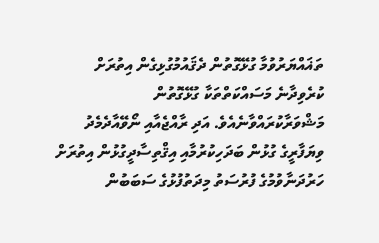ތަޣައްޔަރުވުމާ ގުޅޭގޮތުން ދެޤައުމުގުޅިގެން އިތުރަށް ކުރެވިދާނެ މަސައްކަތްތަކާ ގުޅޭގޮތުން މަޝްވަރާކުރައްވާނެއެވެ. އަދި ރާއްޖެއާއި ނޯވޭއާދެމެދު ވިޔަފާރީގެ ގުޅުން ބަދަހިކުރުމާއި އިޤްތިސާދީގުޅުން އިތުރަށް ހަރުދަނާވުމުގެ ފުރުސަތު މިދަތުފުޅުގެ ސަބަބުން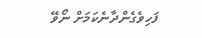ފަހިވެގެންދާނެކަމަށް ނޯވޭ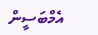އެމްބަސީން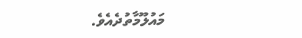މައުލޫމާތުދެއެވެ.